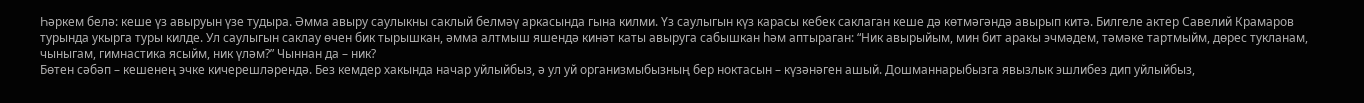Һәркем белә: кеше үз авыруын үзе тудыра. Әмма авыру саулыкны саклый белмәү аркасында гына килми. Үз саулыгын күз карасы кебек саклаган кеше дә көтмәгәндә авырып китә. Билгеле актер Савелий Крамаров турында укырга туры килде. Ул саулыгын саклау өчен бик тырышкан, әмма алтмыш яшендә кинәт каты авыруга сабышкан һәм аптыраган: “Ник авырыйым, мин бит аракы эчмәдем, тәмәке тартмыйм, дөрес тукланам, чыныгам, гимнастика ясыйм, ник үләм?” Чыннан да – ник?
Бөтен сәбәп – кешенең эчке кичерешләрендә. Без кемдер хакында начар уйлыйбыз, ә ул уй организмыбызның бер ноктасын – күзәнәген ашый. Дошманнарыбызга явызлык эшлибез дип уйлыйбыз,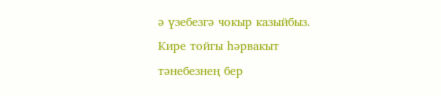ә үзебезгә чокыр казыйбыз.
Кире тойгы һәрвакыт тәнебезнең бер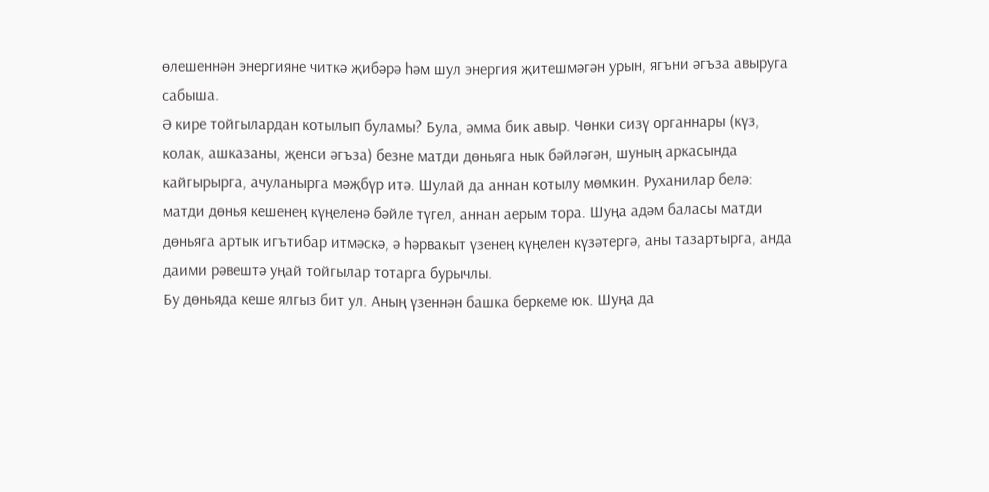өлешеннән энергияне читкә җибәрә һәм шул энергия җитешмәгән урын, ягъни әгъза авыруга сабыша.
Ә кире тойгылардан котылып буламы? Була, әмма бик авыр. Чөнки сизү органнары (күз, колак, ашказаны, җенси әгъза) безне матди дөньяга нык бәйләгән, шуның аркасында кайгырырга, ачуланырга мәҗбүр итә. Шулай да аннан котылу мөмкин. Руханилар белә: матди дөнья кешенең күңеленә бәйле түгел, аннан аерым тора. Шуңа адәм баласы матди дөньяга артык игътибар итмәскә, ә һәрвакыт үзенең күңелен күзәтергә, аны тазартырга, анда даими рәвештә уңай тойгылар тотарга бурычлы.
Бу дөньяда кеше ялгыз бит ул. Аның үзеннән башка беркеме юк. Шуңа да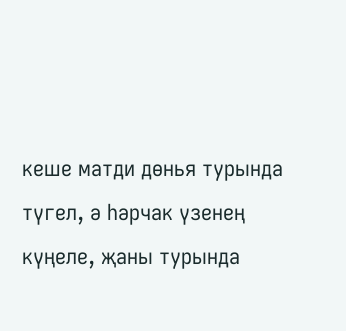кеше матди дөнья турында түгел, ә һәрчак үзенең күңеле, җаны турында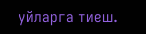уйларга тиеш.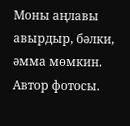Моны аңлавы авырдыр, бәлки, әмма мөмкин.
Автор фотосы.